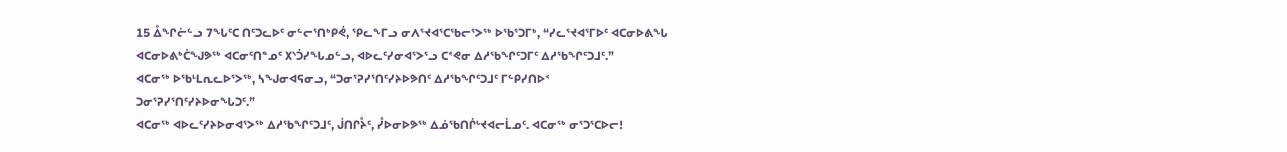15 ᐂᖏᓖᓪᓗ 7ᖓᑦᑕ ᑎᑦᑐᓚᐅᑦ ᓂᓪᓕᕐᑎᒃᑭᕚ, ᕿᓚᖕᒥᓗ ᓂᐱᕐᔪᐊᕐᑕᖃᓕᕐᐳᖅ ᐅᖃᕐᑐᒥᒃ, “ᓯᓚᕐᔪᐊᕐᒥᐅᑦ ᐊᑕᓂᐅᕕᖓ ᐊᑕᓂᐅᕕᒃᑖᖑᕗᖅ ᐊᑕᓂᑦᑎᓐᓄᑦ ᙭ᔅᑑᓯᖓᓄᓪᓗ, ᐊᐅᓚᑦᓯᓂᐊᕐᐳᕐᓗ ᑕᕝᕙᓂ ᐃᓱᖃᖏᑦᑐᒥᑦ ᐃᓱᖃᖏᑦᑐᒧᑦ.”
ᐊᑕᓂᖅ ᐅᖃᒻᒪᕆᓚᐅᕐᐳᖅ, ᓴᖑᓂᐊᕋᓂᓗ, “ᑐᓂᕐᕈᓯᕐᑎᑦᓯᔨᐅᕗᑎᑦ ᐃᓱᖃᖏᑦᑐᒧᑦ ᒥᓪᑭᓯᑎᐅᑉ ᑐᓂᕐᕈᓯᕐᑎᑦᓯᔨᐅᓂᖓᑐᑦ.”
ᐊᑕᓂᖅ ᐊᐅᓚᑦᓯᔨᐅᓂᐊᕐᐳᖅ ᐃᓱᖃᖏᑦᑐᒧᑦ, ᒎᑎᒋᔧᑦ, ᓮᐅᓂᐅᕗᖅ ᐃᓅᖃᑎᒌᒡᔪᐊᓕᒫᓄᑦ. ᐊᑕᓂᖅ ᓂᕐᑐᕐᑕᐅᓕ!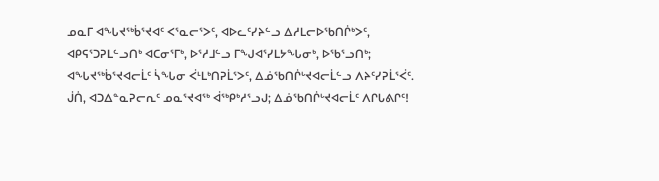ᓄᓇᒥ ᐊᖓᔪᖅᑳᕐᔪᐊᑦ ᐸᕐᓇᓕᕐᐳᑦ, ᐊᐅᓚᑦᓯᔨᓪᓗ ᐃᓱᒪᓕᐅᖃᑎᒌᒃᐳᑦ, ᐊᑭᕋᕐᑐᕈᒪᓪᓗᑎᒃ ᐊᑕᓂᕐᒥᒃ, ᐅᕐᓱᒧᓪᓗ ᒥᖑᐊᕐᓯᒪᔭᖓᓂᒃ, ᐅᖃᕐᓗᑎᒃ;
ᐊᖓᔪᖅᑳᕐᔪᐊᓕᒫᑦ ᓵᖓᓂ ᐹᒻᒪᒃᑎᕈᒫᕐᐳᑦ, ᐃᓅᖃᑎᒌᒡᔪᐊᓕᒫᓪᓗ ᐱᔨᑦᓯᕈᒫᕐᐹᑦ.
ᒎᑏ, ᐊᑐᐃᓐᓇᕈᓕᕆᑦ ᓄᓇᕐᔪᐊᖅ ᐋᖅᑭᒃᓱᕐᓗᒍ; ᐃᓅᖃᑎᒌᒡᔪᐊᓕᒫᑦ ᐱᒋᒐᕕᒋᑦ!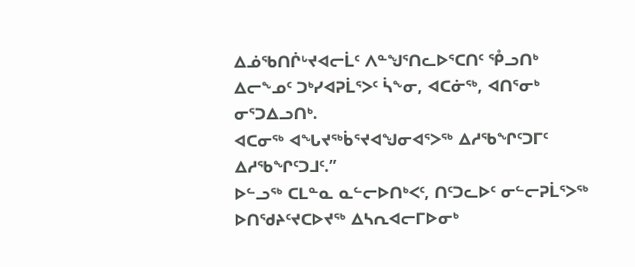ᐃᓅᖃᑎᒌᒡᔪᐊᓕᒫᑦ ᐱᓐᖑᕐᑎᓚᐅᕐᑕᑎᑦ ᕾᓗᑎᒃ ᐃᓕᖕᓄᑦ ᑐᒃᓯᐊᕈᒫᕐᐳᑦ ᓵᖕᓂ, ᐊᑕᓃᖅ, ᐊᑎᕐᓂᒃ ᓂᕐᑐᐃᓗᑎᒃ.
ᐊᑕᓂᖅ ᐊᖓᔪᖅᑳᕐᔪᐊᖑᓂᐊᕐᐳᖅ ᐃᓱᖃᖏᑦᑐᒥᑦ ᐃᓱᖃᖏᑦᑐᒧᑦ.”
ᐅᓪᓗᖅ ᑕᒪᓐᓇ ᓇᓪᓕᐅᑎᒃᐸᑦ, ᑎᑦᑐᓚᐅᑦ ᓂᓪᓕᕈᒫᕐᐳᖅ ᐅᑎᖁᔨᑦᔪᑕᐅᔪᖅ ᐃᓴᕆᐊᓕᒥᐅᓂᒃ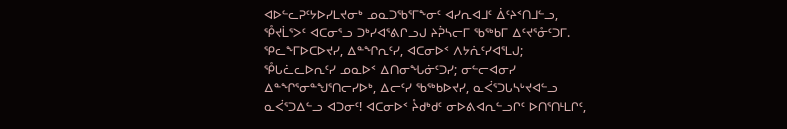ᐊᐅᓪᓚᕈᑦᔭᐅᓯᒪᔪᓂᒃ ᓄᓇᑐᖃᕐᒥᖕᓂᑦ ᐊᓯᕆᐊᒧᑦ ᐄᑦᔨᑉᑎᒧᓪᓗ, ᕾᔪᒫᕐᐳᑦ ᐊᑕᓂᕐᓗ ᑐᒃᓯᐊᕐᕕᒋᓗᒍ ᔨᕉᓴᓕᒥ ᖃᖅᑲᒥ ᐃᑦᔪᕐᓁᑦᑐᒥ.
ᕿᓚᖕᒥᐅᑕᐅᔪᓯ, ᐃᓐᖏᕆᑦᓯ, ᐊᑕᓂᐅᑉ ᐱᔭᕇᑦᓯᐊᕐᒪᒍ; ᕾᒐᓛᓚᐅᕆᑦᓯ ᓄᓇᐅᑉ ᐃᑎᓂᖓᓃᑦᑐᓯ; ᓂᓪᓕᐊᓂᓯ ᐃᓐᖏᕐᓂᓐᖑᕐᑎᓕᓯᐅᒃ, ᐃᓕᑦᓯ ᖃᖅᑲᐅᔪᓯ, ᓇᐹᕐᑐᒐᓴᒡᔪᐊᓪᓗ ᓇᐹᕐᑐᐃᓪᓗ ᐊᑐᓂᑦ! ᐊᑕᓂᐅᑉ ᔧᑯᒃᑯᑦ ᓂᐅᕕᐊᕆᓪᓗᒋᑦ ᐅᑎᕐᑎᒻᒪᒋᑦ,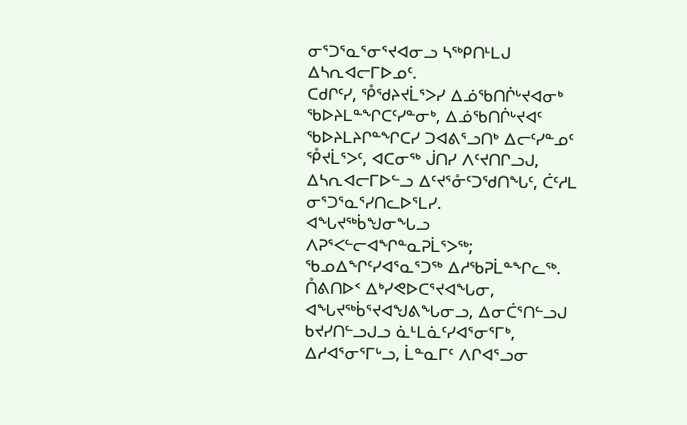ᓂᕐᑐᕐᓇᕐᓂᕐᔪᐊᓂᓗ ᓴᖅᑭᑎᒻᒪᒍ ᐃᓴᕆᐊᓕᒥᐅᓄᑦ.
ᑕᑯᒋᑦᓯ, ᕾᖁᔨᔪᒫᕐᐳᓯ ᐃᓅᖃᑎᒌᒡᔪᐊᓂᒃ ᖃᐅᔨᒪᓐᖏᑕᑦᓯᓐᓂᒃ, ᐃᓅᖃᑎᒌᒡᔪᐊᑦ ᖃᐅᔨᒪᔨᒋᓐᖏᑕᓯ ᑐᐊᕕᕐᓗᑎᒃ ᐃᓕᑦᓯᓐᓄᑦ ᕾᔪᒫᕐᐳᑦ, ᐊᑕᓂᖅ ᒎᑎᓯ ᐱᑦᔪᑎᒋᓗᒍ, ᐃᓴᕆᐊᓕᒥᐅᓪᓗ ᐃᑦᔪᕐᓁᑦᑐᖁᑎᖓᑦ, ᑖᑦᓱᒪ ᓂᕐᑐᕐᓇᕐᓯᑎᓚᐅᕐᒪᓯ.
ᐊᖓᔪᖅᑳᖑᓂᖓᓗ ᐱᕈᕐᐸᓪᓕᐊᖏᓐᓇᕈᒫᕐᐳᖅ; ᖃᓄᐃᖏᑦᓯᐊᕐᓇᕐᑐᖅ ᐃᓱᖃᕈᒫᓐᖏᓚᖅ. ᑍᕕᑎᐅᑉ ᐃᒃᓯᕙᐅᑕᕐᔪᐊᖓᓂ, ᐊᖓᔪᖅᑳᕐᔪᐊᖑᕕᖓᓂᓗ, ᐃᓂᑖᕐᑎᓪᓗᒍ ᑲᔪᓯᑎᓪᓗᒍᓗ ᓈᒻᒪᓈᑦᓯᐊᕐᓂᕐᒥᒃ, ᐃᓱᐊᕐᓂᕐᒥᒡᓗ, ᒫᓐᓇᒥᑦ ᐱᒋᐊᕐᓗᓂ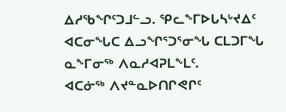ᐃᓱᖃᖏᑦᑐᒧᓪᓗ. ᕿᓚᖕᒥᐅᒐᓴᒡᔪᐃᑦ ᐊᑕᓂᖓᑕ ᐃᓗᖏᕐᑐᕐᓂᖓ ᑕᒪᑐᒥᖓ ᓇᖕᒥᓂᖅ ᐱᓇᓱᐊᕈᒪᖕᒪᑦ.
ᐊᑕᓃᖅ ᐱᔪᓐᓇᐅᑎᒋᕙᒋᑦ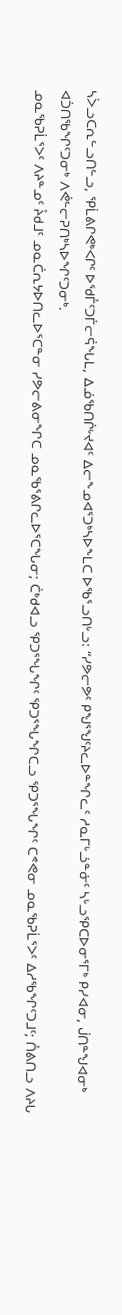ᓴᐴᓗᑕᕆᓪᓗᑎᓪᓗ, ᕿᒫᕕᒋᕙᒃᐸᒋᑦ ᐅᖁᒤᑦᑐᒦᓕᕌᖓᒪ, ᐃᓅᖃᑎᒌᒡᔪᐊᑦ ᐃᓕᖕᓄᐊᕐᑐᒃᓴᐅᖕᒪᑕ ᐅᖃᕐᓗᑎᒡᓗ: “ᓯᕗᓕᕗᑦ ᑭᖑᕐᖑᑦᔨᓚᐅᓐᖏᓚᑦ ᓱᓇᒥᒡᓘᓐᓃᑦ ᓴᒡᓗᕿᑕᐅᓂᕐᒥᒃ ᑭᓯᐊᓂ, ᒎᑎᓐᖑᐊᓂᒃ ᐊᑑᑎᖃᖏᑦᑐᓂᒃ ᐱᕚᓪᓕᕈᑎᒃᓴᐅᖏᑦᑐᓂᒃ.
ᓄᓇᖃᕈᒫᕐᐳᑦ ᐱᔨᓐᓄᑦ ᔧᑯᒧᑦ ᓄᓇᑖᕆᔭᐅᑎᓚᐅᕐᑕᓐᓂ ᓯᕗᓕᕕᓂᖏᑕ ᓄᓇᖃᕐᕕᒋᓚᐅᕐᑕᖓᓂ; ᑖᒃᑯᐊᓗ ᕿᑐᕐᖓᖏᑦ ᕿᑐᕐᖓᖏᑕᓗ ᕿᑐᕐᖓᖏᑦ ᑕᕝᕙᓂ ᓄᓇᖃᕈᒫᕐᐳᑦ ᐃᓱᖃᖏᑦᑐᒧᑦ; ᑍᕕᑎᓗ ᐱᔨᒐ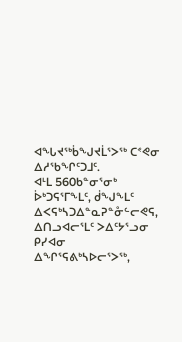ᐊᖓᔪᖅᑳᖑᔪᒫᕐᐳᖅ ᑕᕝᕙᓂ ᐃᓱᖃᖏᑦᑐᒧᑦ.
ᐊᒻᒪ 560ᑲᓐᓂᕐᓂᒃ ᐆᒃᑐᕋᕐᒥᖕᒪᑦ, ᑰᖑᖕᒪᑦ ᐃᐸᕋᒃᓴᑐᐃᓐᓇᕈᓐᓁᓪᓕᕙᕋ, ᐃᑎᓗᐊᓕᕐᒪᑦ ᐳᐃᑦᔭᕐᓗᓂ ᑭᓯᐊᓂ ᐃᖏᕐᕋᕕᒃᓴᐅᓕᕐᐳᖅ,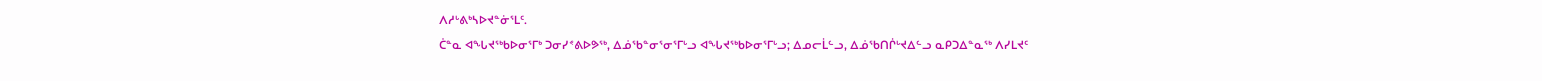ᐱᓱᒡᕕᒃᓴᐅᔪᓐᓃᕐᒪᑦ.
ᑖᓐᓇ ᐊᖓᔪᖅᑲᐅᓂᕐᒥᒃ ᑐᓂᓯᕝᕕᐅᕗᖅ, ᐃᓅᖃᓐᓂᕐᓂᕐᒥᒡᓗ ᐊᖓᔪᖅᑲᐅᓂᕐᒥᒡᓗ; ᐃᓄᓕᒫᓪᓗ, ᐃᓅᖃᑎᒌᒡᔪᐃᓪᓗ ᓇᑭᑐᐃᓐᓇᖅ ᐱᓯᒪᔪᑦ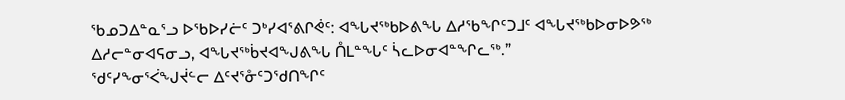ᖃᓄᑐᐃᓐᓇᕐᓗ ᐅᖃᐅᓯᓖᑦ ᑐᒃᓯᐊᕐᕕᒋᕚᑦ: ᐊᖓᔪᖅᑲᐅᕕᖓ ᐃᓱᖃᖏᑦᑐᒧᑦ ᐊᖓᔪᖅᑲᐅᓂᐅᕗᖅ ᐃᓱᓕᓐᓂᐊᕋᓂᓗ, ᐊᖓᔪᖅᑳᔪᐊᖑᕕᖓ ᑍᒪᓐᖓᑦ ᓵᓚᐅᓂᐊᓐᖏᓚᖅ.”
ᖁᑦᓯᖕᓂᕐᐹᖑᔫᓪᓕ ᐃᑦᔪᕐᓁᑦᑐᖁᑎᖏᑦ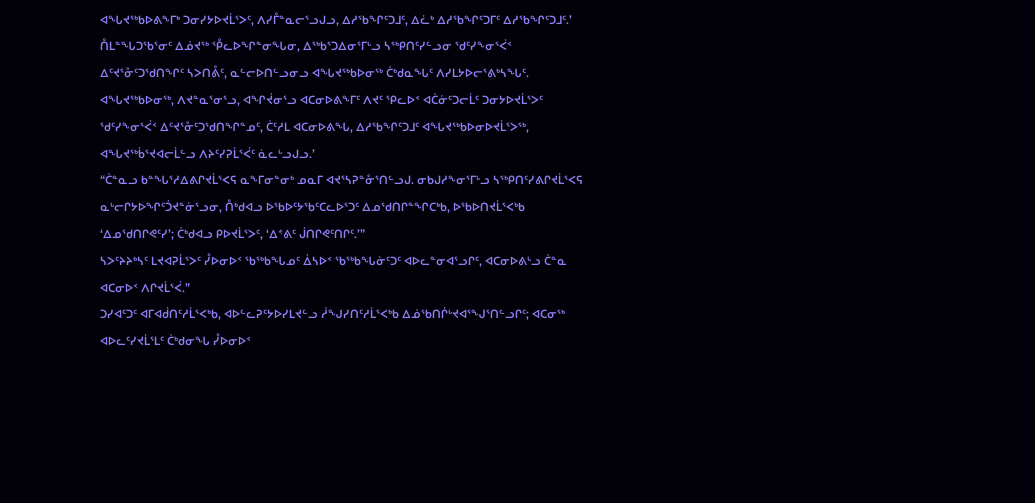ᐊᖓᔪᖅᑲᐅᕕᖕᒥᒃ ᑐᓂᓯᔭᐅᔪᒫᕐᐳᑦ, ᐱᓯᒤᓐᓇᓕᕐᓗᒍᓗ, ᐃᓱᖃᖏᑦᑐᒧᑦ, ᐃᓛᒃ ᐃᓱᖃᖏᑦᑐᒥᑦ ᐃᓱᖃᖏᑦᑐᒧᑦ.’
ᑍᒪᓐᖓᑐᖃᕐᓂᑦ ᐃᓅᔪᖅ ᕾᓚᐅᖏᓐᓂᖓᓂ, ᐃᖅᑲᕐᑐᐃᓂᕐᒥᒡᓗ ᓴᖅᑭᑎᑦᓯᓪᓗᓂ ᖁᑦᓯᖕᓂᕐᐹᑉ ᐃᑦᔪᕐᓁᑦᑐᖁᑎᖏᑦ ᓴᐳᑎᕔᑦ, ᓇᓪᓕᐅᑎᓪᓗᓂᓗ ᐊᖓᔪᖅᑲᐅᓂᖅ ᑖᒃᑯᓇᖓᑦ ᐱᓯᒪᔭᐅᓕᕐᕕᒃᓴᖓᑦ.
ᐊᖓᔪᖅᑲᐅᓂᖅ, ᐱᔪᓐᓇᕐᓂᕐᓗ, ᐊᖏᔫᓂᕐᓗ ᐊᑕᓂᐅᕕᖕᒥᑦ ᐱᔪᑦ ᕿᓚᐅᑉ ᐊᑖᓃᑦᑐᓕᒫᑦ ᑐᓂᔭᐅᔪᒫᕐᐳᑦ ᖁᑦᓯᖕᓂᕐᐹᑉ ᐃᑦᔪᕐᓁᑦᑐᖁᑎᖏᓐᓄᑦ, ᑖᑦᓱᒪ ᐊᑕᓂᐅᕕᖓ, ᐃᓱᖃᖏᑦᑐᒧᑦ ᐊᖓᔪᖅᑲᐅᓂᐅᔪᒫᕐᐳᖅ, ᐊᖓᔪᖅᑳᕐᔪᐊᓕᒫᓪᓗ ᐱᔨᑦᓯᕈᒫᕐᐹᑦ ᓈᓚᒡᓗᒍᓗ.’
“ᑖᓐᓇᓗ ᑲᓐᖓᕐᓱᐃᕕᒋᔪᒫᕐᐸᕋ ᓇᖕᒥᓂᓐᓂᒃ ᓄᓇᒥ ᐊᔪᕐᓴᕈᓐᓁᕐᑎᓪᓗᒍ. ᓂᑲᒍᓱᖕᓂᕐᒥᒡᓗ ᓴᖅᑭᑎᑦᓯᕕᒋᔪᒫᕐᐸᕋ ᓇᒡᓕᒋᔭᐅᖏᑦᑑᔪᓐᓃᕐᓗᓂ, ᑍᒃᑯᐊᓗ ᐅᖃᐅᑦᔭᖃᑦᑕᓚᐅᕐᑐᑦ ᐃᓄᖁᑎᒋᓐᖏᑕᒃᑲ, ᐅᖃᐅᑎᔪᒫᕐᐸᒃᑲ ‘ᐃᓄᖁᑎᒋᕙᑦᓯ’; ᑖᒃᑯᐊᓗ ᑭᐅᔪᒫᕐᐳᑦ, ‘ᐃᕝᕕᑦ ᒎᑎᒋᕙᑦᑎᒋᑦ.’”
ᓴᐳᑦᔨᔨᒃᓴᑦ ᒪᔪᐊᕈᒫᕐᐳᑦ ᓮᐅᓂᐅᑉ ᖃᖅᑲᖓᓄᑦ ᐄᓴᐅᑉ ᖃᖅᑲᖓᓃᑦᑐᑦ ᐊᐅᓚᓐᓂᐊᕐᓗᒋᑦ, ᐊᑕᓂᐅᕕᒡᓗ ᑖᓐᓇ ᐊᑕᓂᐅᑉ ᐱᒋᔪᒫᕐᐹ.”
ᑐᓯᐊᑦᑐᑦ ᐊᒥᐊᑰᑎᑦᓱᒫᕐᐸᒃᑲ, ᐊᐅᓪᓚᕈᑦᔭᐅᓯᒪᔪᓪᓗ ᓲᖑᓯᑎᑦᓱᒫᕐᐸᒃᑲ ᐃᓅᖃᑎᒌᒡᔪᐊᕐᖑᕐᑎᓪᓗᒋᑦ; ᐊᑕᓂᖅ ᐊᐅᓚᑦᓯᔪᒫᕐᒪᑦ ᑖᒃᑯᓂᖓ ᓮᐅᓂᐅᑉ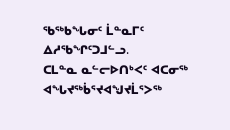ᖃᖅᑲᖓᓂᑦ ᒫᓐᓇᒥᑦ ᐃᓱᖃᖏᑦᑐᒧᓪᓗ.
ᑕᒪᓐᓇ ᓇᓪᓕᐅᑎᒃᐸᑦ ᐊᑕᓂᖅ ᐊᖓᔪᖅᑳᕐᔪᐊᖑᔪᒫᕐᐳᖅ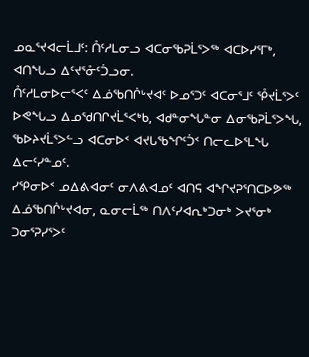ᓄᓇᕐᔪᐊᓕᒫᒧᑦ: ᑍᑦᓱᒪᓂᓗ ᐊᑕᓂᖃᕈᒫᕐᐳᖅ ᐊᑕᐅᓯᕐᒥᒃ, ᐊᑎᖓᓗ ᐃᑦᔪᕐᓁᑦᑑᓗᓂ.
ᑍᑦᓱᒪᓂᐅᓕᕐᐸᑦ ᐃᓅᖃᑎᒌᒡᔪᐊᑦ ᐅᓄᕐᑐᑦ ᐊᑕᓂᕐᒧᑦ ᕾᔪᒫᕐᐳᑦ ᐅᕙᖓᓗ ᐃᓄᖁᑎᒋᔪᒫᕐᐸᒃᑲ, ᐊᑯᓐᓂᖓᓐᓂ ᐃᓂᖃᕈᒫᕐᐳᖓ, ᖃᐅᔨᔪᒫᕐᐳᓪᓗ ᐊᑕᓂᐅᑉ ᐊᔪᒐᖃᖏᑦᑑᑉ ᑎᓕᓚᐅᕐᒪᖓ ᐃᓕᑦᓯᓐᓄᑦ.
ᓯᕿᓂᐅᑉ ᓄᐃᕕᐊᓂᑦ ᓂᐱᕕᐊᓄᑦ ᐊᑎᕋ ᐊᖏᔪᕈᕐᑎᑕᐅᕗᖅ ᐃᓅᖃᑎᒌᒡᔪᐊᓂ, ᓇᓂᓕᒫᖅ ᑎᐱᑦᓯᐊᕆᒃᑐᓂᒃ ᐳᔪᕐᓂᒃ ᑐᓂᕐᕈᓯᕐᐳᑦ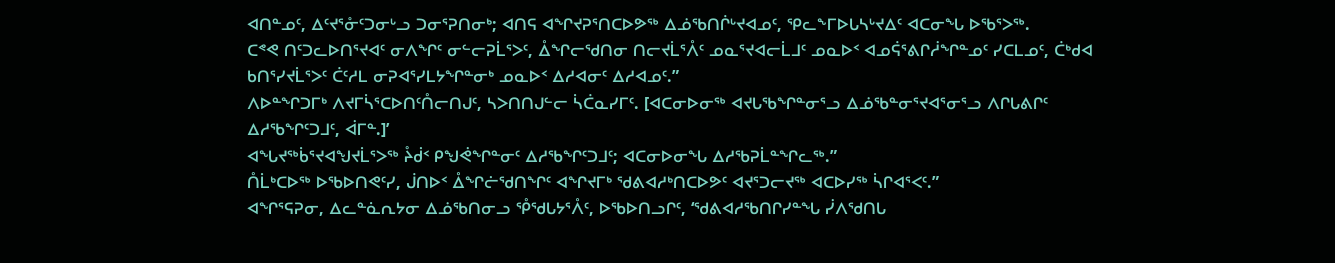ᐊᑎᓐᓄᑦ, ᐃᑦᔪᕐᓁᑦᑐᓂᒡᓗ ᑐᓂᕐᕈᑎᓂᒃ; ᐊᑎᕋ ᐊᖏᔪᕈᕐᑎᑕᐅᕗᖅ ᐃᓅᖃᑎᒌᒡᔪᐊᓄᑦ, ᕿᓚᖕᒥᐅᒐᓴᒡᔪᐃᑦ ᐊᑕᓂᖓ ᐅᖃᕐᐳᖅ.
ᑕᕝᕙ ᑎᑦᑐᓚᐅᑎᕐᔪᐊᑦ ᓂᐱᖏᑦ ᓂᓪᓕᕈᒫᕐᐳᑦ, ᐂᖏᓕᖁᑎᓂ ᑎᓕᔪᒫᕐᐰᑦ ᓄᓇᕐᔪᐊᓕᒫᒧᑦ ᓄᓇᐅᑉ ᐊᓄᕌᕐᕕᒋᓲᖏᓐᓄᑦ ᓯᑕᒪᓄᑦ, ᑖᒃᑯᐊ ᑲᑎᕐᓯᔪᒫᕐᐳᑦ ᑖᑦᓱᒪ ᓂᕈᐊᕐᓯᒪᔭᖏᓐᓂᒃ ᓄᓇᐅᑉ ᐃᓱᐊᓂᑦ ᐃᓱᐊᓄᑦ.”
ᐱᐅᓐᖏᑐᒥᒃ ᐱᔪᒥᓵᕐᑕᐅᑎᑦᑍᓕᑎᒍᑦ, ᓴᐳᑎᑎᒍᓪᓕ ᓵᑖᓇᓯᒥᑦ. [ᐊᑕᓂᐅᓂᖅ ᐊᔪᒐᖃᖏᓐᓂᕐᓗ ᐃᓅᖃᓐᓂᕐᔪᐊᕐᓂᕐᓗ ᐱᒋᒐᕕᒋᑦ ᐃᓱᖃᖏᑦᑐᒧᑦ, ᐋᒥᓐ.]’
ᐊᖓᔪᖅᑳᕐᔪᐊᖑᔪᒫᕐᐳᖅ ᔧᑰᑉ ᑭᖑᕚᖏᓐᓂᑦ ᐃᓱᖃᖏᑦᑐᒧᑦ; ᐊᑕᓂᐅᓂᖓ ᐃᓱᖃᕈᒫᓐᖏᓚᖅ.”
ᑍᒫᒃᑕᐅᖅ ᐅᖃᐅᑎᕙᑦᓯ, ᒎᑎᐅᑉ ᐂᖏᓖᖁᑎᖏᑦ ᐊᖏᔪᒥᒃ ᖁᕕᐊᓱᒃᑎᑕᐅᕗᑦ ᐊᔪᕐᑐᓕᔪᖅ ᐊᑕᐅᓯᖅ ᓵᒋᐊᕐᐸᑦ.”
ᐊᖏᕐᕋᕈᓂ, ᐃᓚᓐᓈᕆᔭᓂ ᐃᓅᖃᑎᓂᓗ ᕾᖁᒐᔭᕐᐰᑦ, ᐅᖃᐅᑎᓗᒋᑦ, ‘ᖁᕕᐊᓱᖃᑎᒋᓯᓐᖓ ᓰᐱᖁᑎᒐ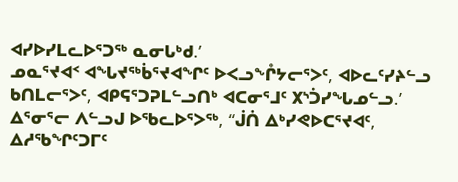ᐊᓯᐅᓯᒪᓚᐅᕐᑐᖅ ᓇᓂᒐᒃᑯ.’
ᓄᓇᕐᔪᐊᑉ ᐊᖓᔪᖅᑳᕐᔪᐊᖏᑦ ᐅᐸᓗᖕᒊᔭᓕᕐᐳᑦ, ᐊᐅᓚᑦᓯᔨᓪᓗ ᑲᑎᒪᓕᕐᐳᑦ, ᐊᑭᕋᕐᑐᕈᒪᓪᓗᑎᒃ ᐊᑕᓂᕐᒧᑦ ᙭ᔅᑑᓯᖓᓄᓪᓗ.’
ᐃᕐᓂᕐᓕ ᐱᓪᓗᒍ ᐅᖃᓚᐅᕐᐳᖅ, “ᒎᑏ ᐃᒃᓯᕙᐅᑕᕐᔪᐊᑦ, ᐃᓱᖃᖏᑦᑐᒥᑦ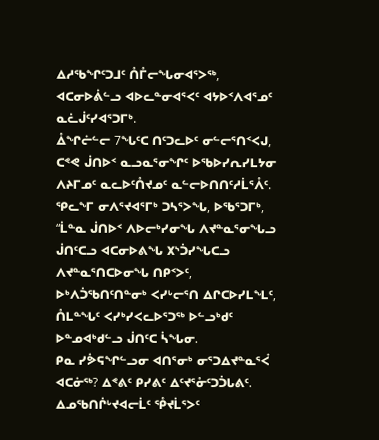ᐃᓱᖃᖏᑦᑐᒧᑦ ᑍᒤᓕᖓᓂᐊᕐᐳᖅ, ᐊᑕᓂᐅᕖᓪᓗ ᐊᐅᓚᓐᓂᐊᕐᐸᑦ ᐊᔭᐅᑉᐱᐊᕐᓄᑦ ᓇᓛᒎᑦᓯᐊᕐᑐᒥᒃ.
ᐂᖏᓖᓪᓕ 7ᖓᑦᑕ ᑎᑦᑐᓚᐅᑦ ᓂᓪᓕᕐᑎᑉᐸᒍ, ᑕᕝᕙ ᒎᑎᐅᑉ ᓇᓗᓇᕐᓂᖏᑦ ᐅᖃᐅᓯᕆᓯᒪᔭᓂ ᐱᔨᒥᓄᑦ ᓇᓚᐅᑦᑍᔪᓄᑦ ᓇᓪᓕᐅᑎᑎᑦᓱᒫᕐᐰᑦ.
ᕿᓚᖕᒥ ᓂᐱᕐᔪᐊᕐᒥᒃ ᑐᓴᕐᐳᖓ, ᐅᖃᕐᑐᒥᒃ, “ᒫᓐᓇ ᒎᑎᐅᑉ ᐱᐅᓕᒃᓯᓂᖓ ᐱᔪᓐᓇᕐᓂᖓᓗ ᒎᑎᑦᑕᓗ ᐊᑕᓂᐅᕕᖓ ᙭ᔅᑑᓯᖓᑕᓗ ᐱᔪᓐᓇᕐᑎᑕᐅᓂᖓ ᑎᑭᑉᐳᑦ, ᐅᒃᐱᑑᖃᑎᑦᑎᓐᓂᒃ ᐸᓯᒡᓕᕐᑎ ᐃᒋᑕᐅᓯᒪᖕᒪᑦ, ᑍᒪᓐᖓᑦ ᐸᓯᒃᓯᐸᓚᐅᕐᑐᖅ ᐅᓪᓗᒃᑯᑦ ᐅᓐᓄᐊᒃᑯᓪᓗ ᒎᑎᑦᑕ ᓵᖓᓂ.
ᑭᓇ ᓯᕘᕋᖏᓪᓗᓂ ᐊᑎᕐᓂᒃ ᓂᕐᑐᐃᔪᓐᓇᕐᐹ ᐊᑕᓃᖅ? ᐃᕝᕕᑦ ᑭᓯᕕᑦ ᐃᑦᔪᕐᓁᑦᑐᑑᒐᕕᑦ. ᐃᓄᖃᑎᒌᒡᔪᐊᓕᒫᑦ ᕾᔪᒫᕐᐳᑦ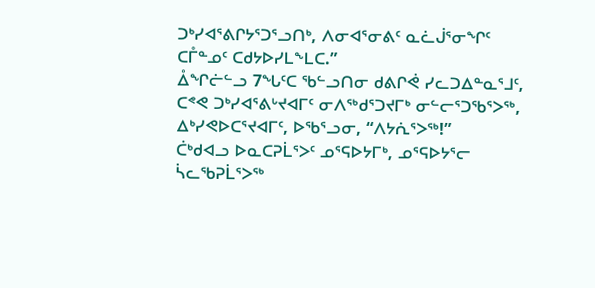ᑐᒃᓯᐊᕐᕕᒋᔭᕐᑐᕐᓗᑎᒃ, ᐱᓂᐊᕐᓂᕕᑦ ᓇᓛᒎᕐᓂᖏᑦ ᑕᒤᓐᓄᑦ ᑕᑯᔭᐅᓯᒪᖕᒪᑕ.”
ᐂᖏᓖᓪᓗ 7ᖓᑦᑕ ᖃᓪᓗᑎᓂ ᑯᕕᒋᕚ ᓯᓚᑐᐃᓐᓇᕐᒧᑦ, ᑕᕝᕙ ᑐᒃᓯᐊᕐᕕᒡᔪᐊᒥᑦ ᓂᐱᖅᑯᕐᑐᔪᒥᒃ ᓂᓪᓕᕐᑐᖃᕐᐳᖅ, ᐃᒃᓯᕙᐅᑕᕐᔪᐊᒥᑦ, ᐅᖃᕐᓗᓂ, “ᐱᔭᕇᕐᐳᖅ!”
ᑖᒃᑯᐊᓗ ᐅᓇᑕᕈᒫᕐᐳᑦ ᓄᕐᕋᐅᔭᒥᒃ, ᓄᕐᕋᐅᔭᕐᓕ ᓵᓚᖃᕈᒫᕐᐳᖅ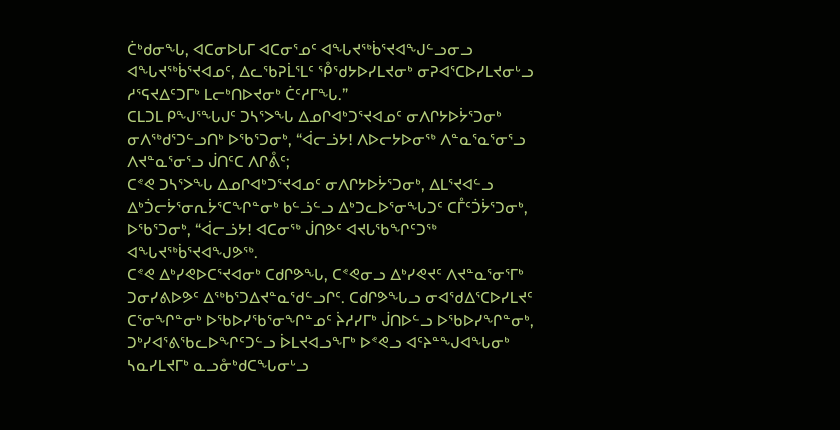ᑖᒃᑯᓂᖓ, ᐊᑕᓂᐅᒐᒥ ᐊᑕᓂᕐᓄᑦ ᐊᖓᔪᖅᑳᕐᔪᐊᖑᓪᓗᓂᓗ ᐊᖓᔪᖅᑳᕐᔪᐊᓄᑦ, ᐃᓚᖃᕈᒫᕐᒪᑦ ᕾᖁᔭᐅᓯᒪᔪᓂᒃ ᓂᕈᐊᕐᑕᐅᓯᒪᔪᓂᒡᓗ ᓱᕐᕋᔪᐃᑦᑐᒥᒃ ᒪᓕᒃᑎᐅᔪᓂᒃ ᑖᑦᓱᒥᖓ.”
ᑕᒪᑐᒪ ᑭᖑᕐᖓᒍᑦ ᑐᓴᕐᐳᖓ ᐃᓄᒋᐊᒃᑐᕐᔪᐊᓄᑦ ᓂᐱᒋᔭᐅᔮᕐᑐᓂᒃ ᓂᐱᖅᑯᕐᑐᓪᓗᑎᒃ ᐅᖃᕐᑐᓂᒃ, “ᐋᓕᓘᔭ! ᐱᐅᓕᔭᐅᓂᖅ ᐱᓐᓇᕐᓇᕐᓂᕐᓗ ᐱᔪᓐᓇᕐᓂᕐᓗ ᒎᑎᑦᑕ ᐱᒋᕔᑦ;
ᑕᕝᕙ ᑐᓴᕐᐳᖓ ᐃᓄᒋᐊᒃᑐᕐᔪᐊᓄᑦ ᓂᐱᒋᔭᐅᔮᕐᑐᓂᒃ, ᐃᒪᕐᔪᐊᓪᓗ ᐃᒃᑑᓕᔮᕐᓂᕆᔮᕐᑕᖏᓐᓂᒃ ᑲᓪᓘᓪᓗ ᐃᒃᑐᓚᐅᕐᓂᖓᑐᑦ ᑕᒤᑦᑑᔮᕐᑐᓂᒃ, ᐅᖃᕐᑐᓂᒃ, “ᐋᓕᓘᔭ! ᐊᑕᓂᖅ ᒎᑎᕗᑦ ᐊᔪᒐᖃᖏᑦᑐᖅ ᐊᖓᔪᖅᑳᕐᔪᐊᖑᕗᖅ.
ᑕᕝᕙ ᐃᒃᓯᕙᐅᑕᕐᔪᐊᓂᒃ ᑕᑯᒋᕗᖓ, ᑕᕝᕙᓂᓗ ᐃᒃᓯᕙᔪᑦ ᐱᔪᓐᓇᕐᓂᕐᒥᒃ ᑐᓂᓯᕕᐅᕗᑦ ᐃᖅᑲᕐᑐᐃᔪᓐᓇᖁᓪᓗᒋᑦ. ᑕᑯᒋᕗᖓᓗ ᓂᐊᖁᐃᕐᑕᐅᓯᒪᔪᑦ ᑕᕐᓂᖏᓐᓂᒃ ᐅᖃᐅᓯᖃᕐᓂᖏᓐᓄᑦ ᔩᓱᓯᒥᒃ ᒎᑎᐅᓪᓗ ᐅᖃᐅᓯᖏᓐᓂᒃ, ᑐᒃᓯᐊᕐᕕᖃᓚᐅᖏᑦᑐᓪᓗ ᐆᒪᔪᐊᓗᖕᒥᒃ ᐅᕝᕙᓗ ᐊᑦᔨᓐᖑᐊᖓᓂᒃ ᓴᓇᓯᒪᔪᒥᒃ ᓇᓗᓁᒃᑯᑕᖓᓂᒡᓗ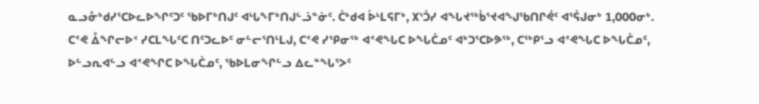ᓇᓗᓁᒃᑯᓯᕐᑕᐅᓚᐅᖏᑦᑐᑦ ᖃᐅᒥᒃᑎᒍᑦ ᐊᒡᒐᖕᒥᒃᑎᒍᓪᓘᓐᓃᑦ. ᑖᒃᑯᐊ ᐆᒻᒪᕋᒥᒃ, ᙭ᔅᑑᓯ ᐊᖓᔪᖅᑳᕐᔪᐊᖑᖃᑎᒋᕚᑦ ᐊᕐᕌᒍᓂᒃ 1,000ᓂᒃ.
ᑕᕝᕙ ᐂᖏᓕᐅᑉ ᓯᑕᒪᖓᑦᑕ ᑎᑦᑐᓚᐅᑦ ᓂᓪᓕᕐᑎᒻᒪᒍ, ᑕᕝᕙ ᓯᕿᓂᖅ ᐊᕝᕙᖓᑕ ᐅᖓᑖᓄᑦ ᐊᒃᑐᕐᑕᐅᕗᖅ, ᑕᖅᑭᕐᓗ ᐊᕝᕙᖓᑕ ᐅᖓᑖᓄᑦ, ᐅᓪᓗᕆᐊᓪᓗ ᐊᕝᕙᖏᑕ ᐅᖓᑖᓄᑦ, ᖃᐅᒪᓂᖏᓪᓗ ᐃᓚᓐᖓᕐᐳᑦ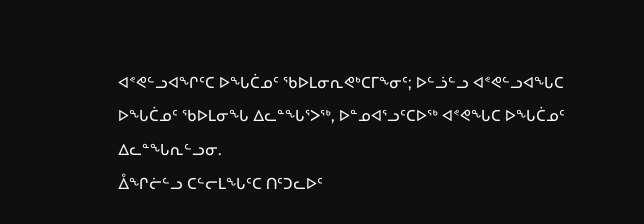ᐊᕝᕙᓪᓗᐊᖏᑦᑕ ᐅᖓᑖᓄᑦ ᖃᐅᒪᓂᕆᕙᒃᑕᒥᖕᓂᑦ; ᐅᓪᓘᓪᓗ ᐊᕝᕙᓪᓗᐊᖓᑕ ᐅᖓᑖᓄᑦ ᖃᐅᒪᓂᖓ ᐃᓚᓐᖓᕐᐳᖅ, ᐅᓐᓄᐊᕐᓗᑦᑕᐅᖅ ᐊᕝᕙᖓᑕ ᐅᖓᑖᓄᑦ ᐃᓚᓐᖓᕆᓪᓗᓂ.
ᐂᖏᓖᓪᓗ ᑕᓪᓕᒪᖓᑦᑕ ᑎᑦᑐᓚᐅᑦ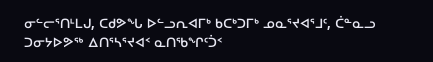ᓂᓪᓕᕐᑎᒻᒪᒍ, ᑕᑯᕗᖓ ᐅᓪᓗᕆᐊᒥᒃ ᑲᑕᒃᑐᒥᒃ ᓄᓇᕐᔪᐊᕐᒧᑦ, ᑖᓐᓇᓗ ᑐᓂᔭᐅᕗᖅ ᐃᑎᕐᓴᕐᔪᐊᑉ ᓇᑎᖃᖏᑦᑑᑉ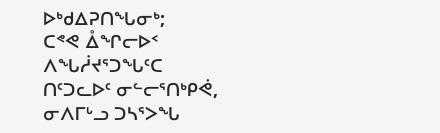ᐅᒃᑯᐃᕈᑎᖓᓂᒃ;
ᑕᕝᕙ ᐂᖏᓕᐅᑉ ᐱᖓᓲᔪᕐᑐᖓᑦᑕ ᑎᑦᑐᓚᐅᑦ ᓂᓪᓕᕐᑎᒃᑭᕚ, ᓂᐱᒥᒡᓗ ᑐᓴᕐᐳᖓ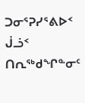ᑐᓂᕐᕈᓯᕐᕕᐅᑉ ᒎᓘᑉ ᑎᕆᖅᑯᖏᓐᓂᑦ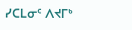ᓯᑕᒪᓂᑦ ᐱᔪᒥᒃ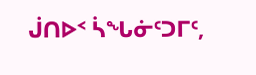ᒎᑎᐅᑉ ᓵᖓᓃᑦᑐᒥᑦ,